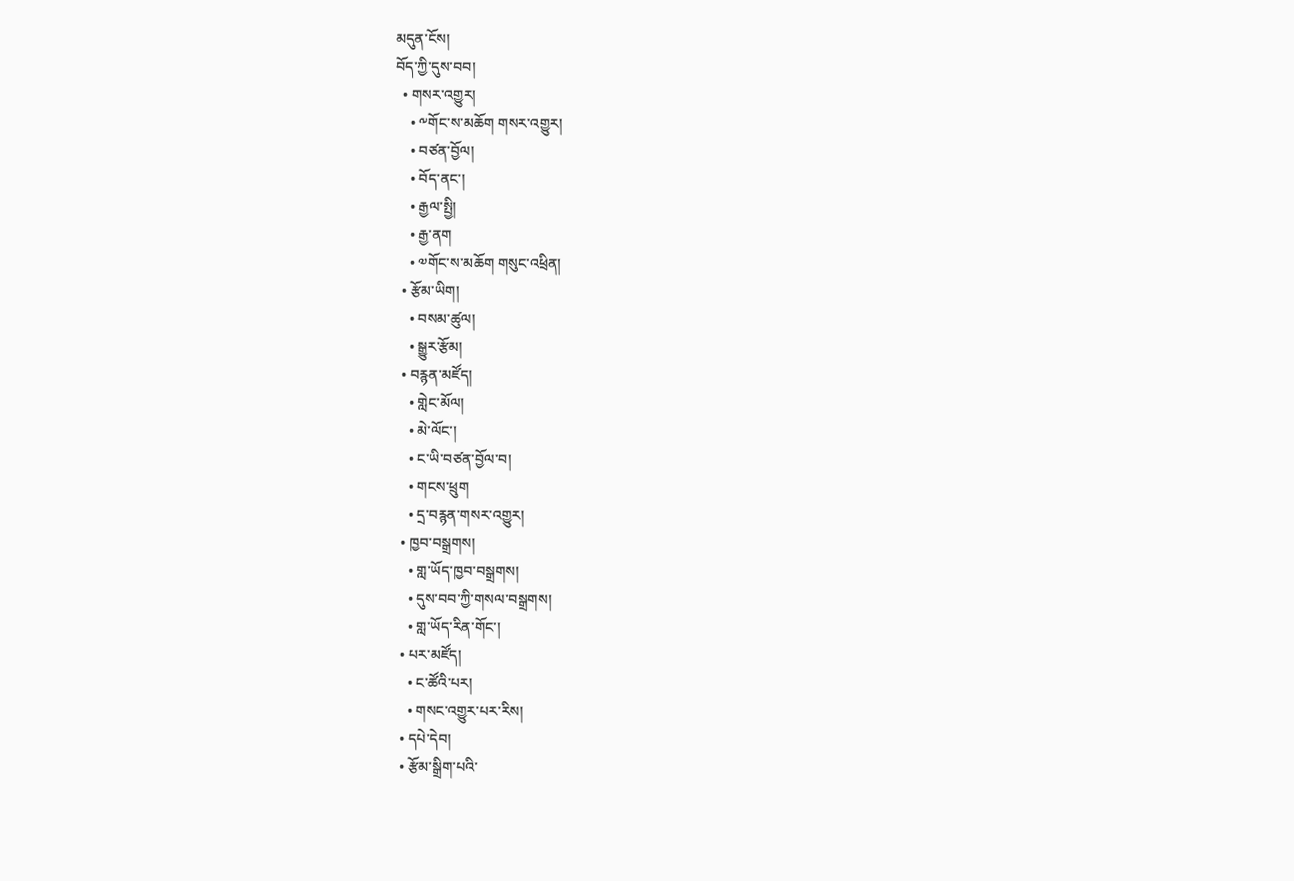མདུན་ངོས།
བོད་ཀྱི་དུས་བབ།
  • གསར་འགྱུར།
    • ༸གོང་ས་མཆོག གསར་འགྱུར།
    • བཙན་བྱོལ།
    • བོད་ནང་།
    • རྒྱལ་སྤྱི།
    • རྒྱ་ནག
    • ༧གོང་ས་མཆོག གསུང་འཕྲིན།
  • རྩོམ་ཡིག།
    • བསམ་ཚུལ།
    • སྒྱུར་རྩོམ།
  • བརྙན་མཛོད།
    • གླེང་མོལ།
    • མེ་ལོང་།
    • ང་ཡི་བཙན་བྱོལ་བ།
    • གངས་ཕྲུག
    • དྲ་བརྙན་གསར་འགྱུར།
  • ཁྱབ་བསྒྲགས།
    • གླ་ཡོད་ཁྱབ་བསྒྲགས།
    • དུས་བབ་ཀྱི་གསལ་བསྒྲགས།
    • གླ་ཡོད་རིན་གོང་།
  • པར་མཛོད།
    • ང་ཚོའི་པར།
    • གསང་འགྱུར་པར་རིས།
  • དཔེ་དེབ།
  • རྩོམ་སྒྲིག་པའི་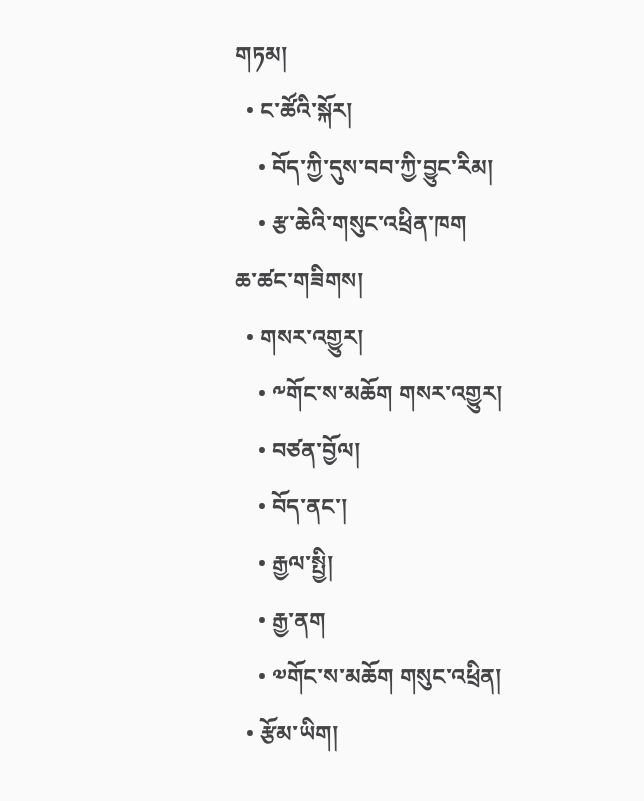གཏམ།
  • ང་ཚོའི་སྐོར།
    • བོད་ཀྱི་དུས་བབ་ཀྱི་བྱུང་རིམ།
    • རྩ་ཆེའི་གསུང་འཕྲིན་ཁག
ཆ་ཚང་གཟིགས།
  • གསར་འགྱུར།
    • ༸གོང་ས་མཆོག གསར་འགྱུར།
    • བཙན་བྱོལ།
    • བོད་ནང་།
    • རྒྱལ་སྤྱི།
    • རྒྱ་ནག
    • ༧གོང་ས་མཆོག གསུང་འཕྲིན།
  • རྩོམ་ཡིག།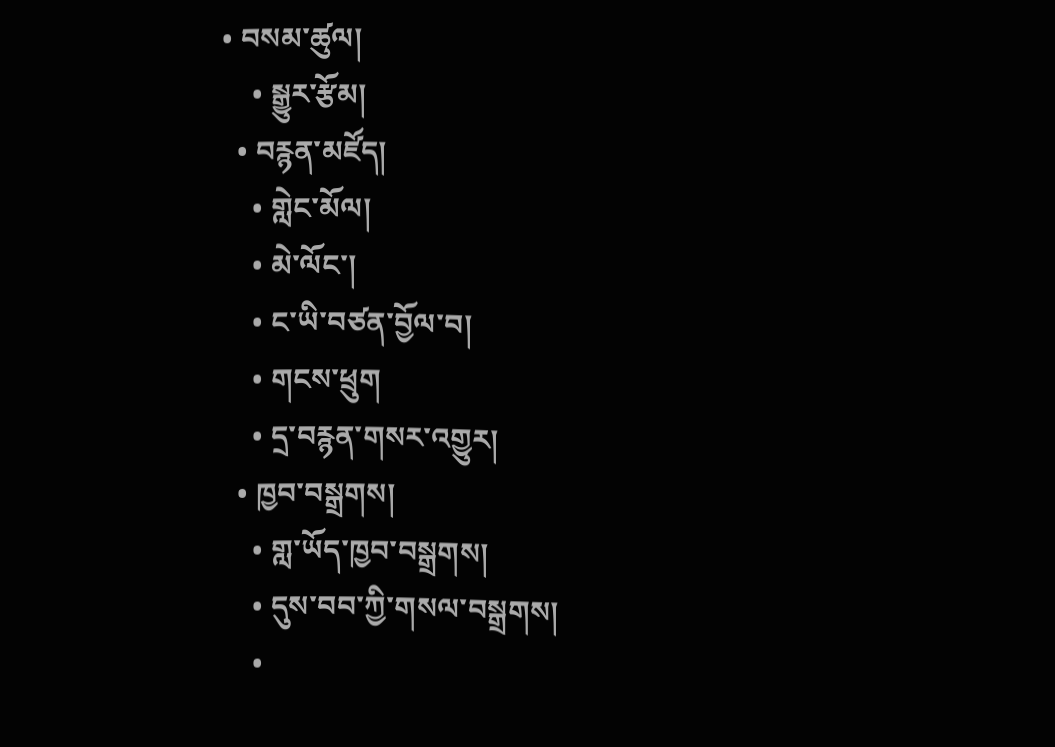• བསམ་ཚུལ།
    • སྒྱུར་རྩོམ།
  • བརྙན་མཛོད།
    • གླེང་མོལ།
    • མེ་ལོང་།
    • ང་ཡི་བཙན་བྱོལ་བ།
    • གངས་ཕྲུག
    • དྲ་བརྙན་གསར་འགྱུར།
  • ཁྱབ་བསྒྲགས།
    • གླ་ཡོད་ཁྱབ་བསྒྲགས།
    • དུས་བབ་ཀྱི་གསལ་བསྒྲགས།
    •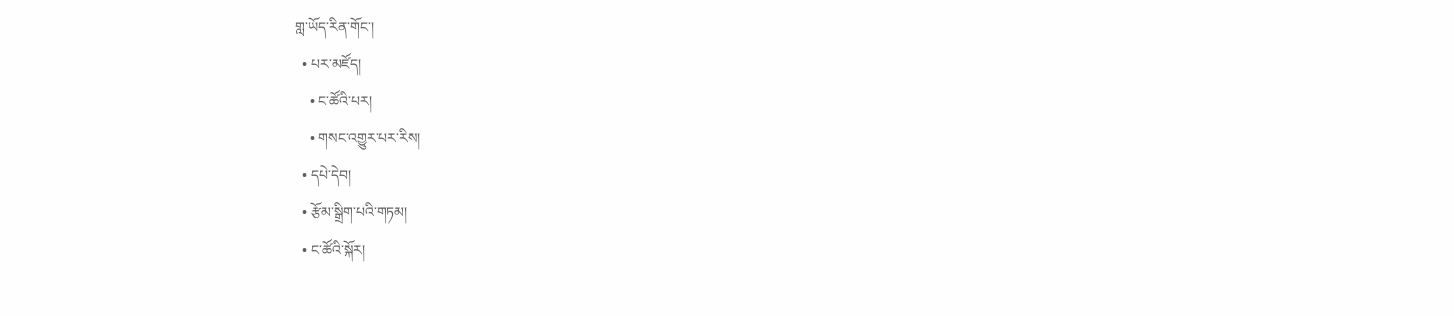གླ་ཡོད་རིན་གོང་།
  • པར་མཛོད།
    • ང་ཚོའི་པར།
    • གསང་འགྱུར་པར་རིས།
  • དཔེ་དེབ།
  • རྩོམ་སྒྲིག་པའི་གཏམ།
  • ང་ཚོའི་སྐོར།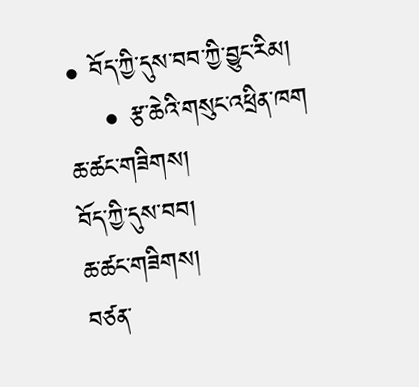• བོད་ཀྱི་དུས་བབ་ཀྱི་བྱུང་རིམ།
    • རྩ་ཆེའི་གསུང་འཕྲིན་ཁག
ཆ་ཚང་གཟིགས།
བོད་ཀྱི་དུས་བབ།
ཆ་ཚང་གཟིགས།
བཙན་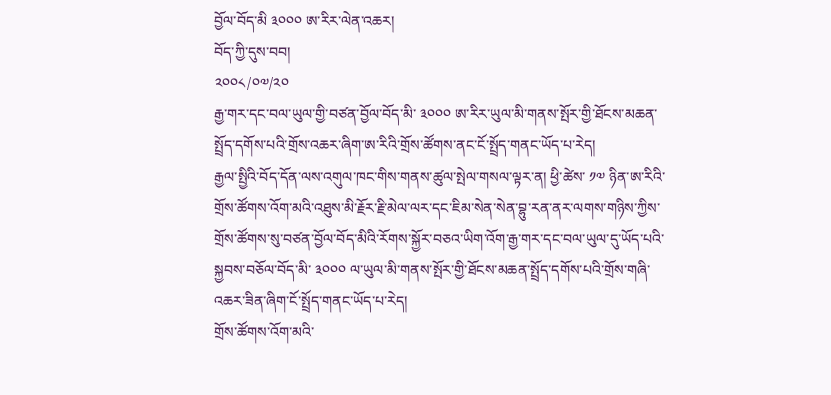བྱོལ་བོད་མི ༣༠༠༠ ཨ་རིར་ལེན་འཆར།
བོད་ཀྱི་དུས་བབ།
༢༠༠༨/༠༧/༢༠
རྒྱ་གར་དང་བལ་ཡུལ་གྱི་བཙན་བྱོལ་བོད་མི་ ༣༠༠༠ ཨ་རིར་ཡུལ་མི་གནས་སྤོར་གྱི་ཐོངས་མཆན་སྤྲོད་དགོས་པའི་གྲོས་འཆར་ཞིག་ཨ་རིའི་གྲོས་ཚོགས་ནང་ངོ་སྤྲོད་གནང་ཡོད་པ་རེད།
རྒྱལ་སྤྱིའི་བོད་དོན་ལས་འགུལ་ཁང་གིས་གནས་ཚུལ་སྤེལ་གསལ་ལྟར་ན། ཕྱི་ཚེས་ ༡༧ ཉིན་ཨ་རིའི་གྲོས་ཚོགས་འོག་མའི་འཐུས་མི་རྗོར་རྗི་མེལ་ལར་དང་ཇིམ་སེན་སེན་བྷུ་རན་ནར་ལགས་གཉིས་ཀྱིས་གྲོས་ཚོགས་སུ་བཙན་བྱོལ་བོད་མིའི་རོགས་སྐྱོར་བཅའ་ཡིག་འོག་རྒྱ་གར་དང་བལ་ཡུལ་དུ་ཡོད་པའི་སྐྱབས་བཅོལ་བོད་མི་ ༣༠༠༠ ལ་ཡུལ་མི་གནས་སྤོར་གྱི་ཐོངས་མཆན་སྤྲོད་དགོས་པའི་གྲོས་གཞི་འཆར་ཟིན་ཞིག་ངོ་སྤྲོད་གནང་ཡོད་པ་རེད།
གྲོས་ཚོགས་འོག་མའི་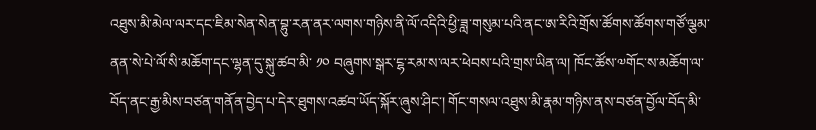འཐུས་མི་མེལ་ལར་དང་ཇིམ་སེན་སེན་བྷུ་རན་ནར་ལགས་གཉིས་ནི་ལོ་འདིའི་ཕྱི་ཟླ་གསུམ་པའི་ནང་ཨ་རིའི་གྲོས་ཚོགས་ཚོགས་གཙོ་ལྕམ་ནན་སེ་པེ་ལོ་སི་མཆོག་དང་ལྷན་དུ་སྐུ་ཚབ་མི་ ༡༠ བཞུགས་སྒར་ངྷ་རམ་ས་ལར་ཕེབས་པའི་གྲས་ཡིན་ལ། ཁོང་ཚོས་༧གོང་ས་མཆོག་ལ་བོད་ནང་རྒྱ་མིས་བཙན་གནོན་བྱེད་པ་དེར་ཐུགས་འཚབ་ཡོད་སྐོར་ཞུས་ཤིང་། གོང་གསལ་འཐུས་མི་རྣམ་གཉིས་ནས་བཙན་བྱོལ་བོད་མི་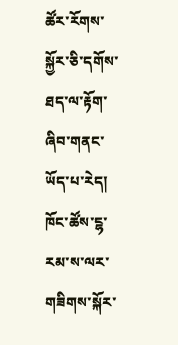ཚོར་རོགས་སྐྱོར་ཅི་དགོས་ཐད་ལ་རྟོག་ཞིབ་གནང་ཡོད་པ་རེད།
ཁོང་ཚོས་ངྷ་རམ་ས་ལར་གཟིགས་སྐོར་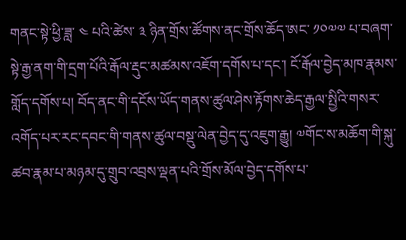གནང་སྟེ་ཕྱི་ཟླ་ ༤ པའི་ཚེས་ ༣ ཉིན་གྲོས་ཚོགས་ནང་གྲོས་ཆོད་ཨང་ ༡༠༧༧ པ་བཞག་སྟེ་རྒྱ་ནག་གི་དྲག་པོའི་རྒོལ་རྡུང་མཚམས་འཇོག་དགོས་པ་དང་། ངོ་རྒོལ་བྱེད་མཁ་རྣམས་གློད་དགོས་པ། བོད་ནང་གི་དངོས་ཡོད་གནས་ཚུལ་ཤེས་རྟོགས་ཆེད་རྒྱལ་སྤྱིའི་གསར་འགོད་པར་རང་དབང་གི་གནས་ཚུལ་བསྡུ་ལེན་བྱེད་དུ་འཇུག་རྒྱུ། ༧གོང་ས་མཆོག་གི་སྐུ་ཚབ་རྣམ་པ་མཉམ་དུ་གྲུབ་འབྲས་ལྡན་པའི་གྲོས་མོལ་བྱེད་དགོས་པ་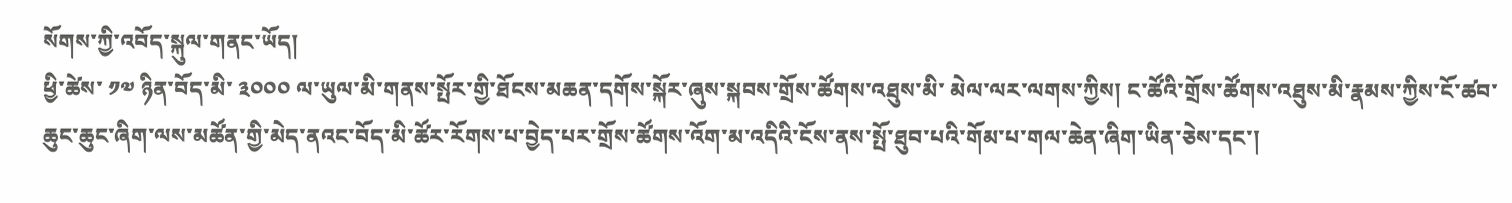སོགས་ཀྱི་འབོད་སྐུལ་གནང་ཡོད།
ཕྱི་ཚེས་ ༡༧ ཉིན་བོད་མི་ ༣༠༠༠ ལ་ཡུལ་མི་གནས་སྤོར་གྱི་ཐོངས་མཆན་དགོས་སྐོར་ཞུས་སྐབས་གྲོས་ཚོགས་འཐུས་མི་ མེལ་ལར་ལགས་ཀྱིས། ང་ཚོའི་གྲོས་ཚོགས་འཐུས་མི་རྣམས་ཀྱིས་ངོ་ཚབ་ཆུང་ཆུང་ཞིག་ལས་མཚོན་གྱི་མེད་ནའང་བོད་མི་ཚོར་རོགས་པ་བྱེད་པར་གྲོས་ཚོགས་འོག་མ་འདིའི་ངོས་ནས་སྤོ་ཐུབ་པའི་གོམ་པ་གལ་ཆེན་ཞིག་ཡིན་ཅེས་དང་།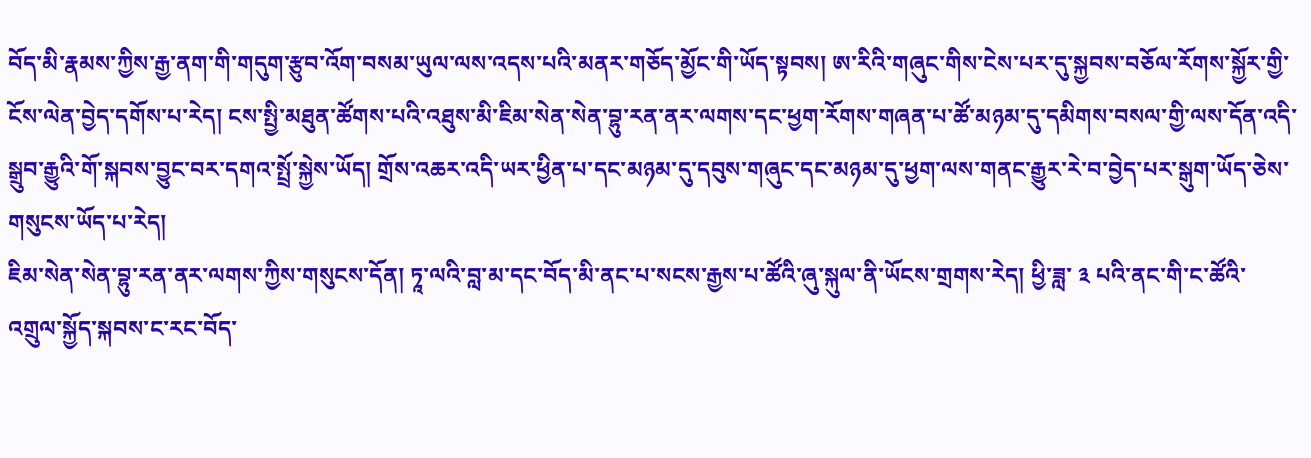བོད་མི་རྣམས་ཀྱིས་རྒྱ་ནག་གི་གདུག་རྩུབ་འོག་བསམ་ཡུལ་ལས་འདས་པའི་མནར་གཅོད་མྱོང་གི་ཡོད་སྟབས། ཨ་རིའི་གཞུང་གིས་ངེས་པར་དུ་སྐྱབས་བཅོལ་རོགས་སྐྱོར་གྱི་ངོས་ལེན་བྱེད་དགོས་པ་རེད། ངས་སྤྱི་མཐུན་ཚོགས་པའི་འཐུས་མི་ཇིམ་སེན་སེན་བྷུ་རན་ནར་ལགས་དང་ཕྱག་རོགས་གཞན་པ་ཚོ་མཉམ་དུ་དམིགས་བསལ་གྱི་ལས་དོན་འདི་སྒྲུབ་རྒྱུའི་གོ་སྐབས་བྱུང་བར་དགའ་སྤྲོ་སྐྱེས་ཡོད། གྲོས་འཆར་འདི་ཡར་ཕྱིན་པ་དང་མཉམ་དུ་དབུས་གཞུང་དང་མཉམ་དུ་ཕྱག་ལས་གནང་རྒྱུར་རེ་བ་བྱེད་པར་སྒུག་ཡོད་ཅེས་གསུངས་ཡོད་པ་རེད།
ཇིམ་སེན་སེན་བྷུ་རན་ནར་ལགས་ཀྱིས་གསུངས་དོན། ཏཱ་ལའི་བླ་མ་དང་བོད་མི་ནང་པ་སངས་རྒྱས་པ་ཚོའི་ཞུ་སྐུལ་ནི་ཡོངས་གྲགས་རེད། ཕྱི་ཟླ་ ༣ པའི་ནང་གི་ང་ཚོའི་འགྲུལ་སྐྱོད་སྐབས་ང་རང་བོད་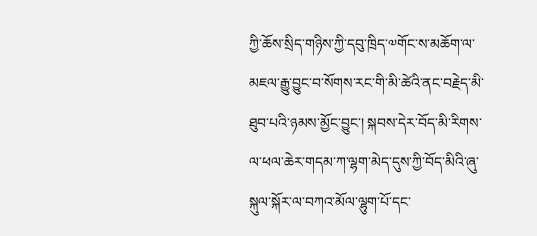ཀྱི་ཆོས་སྲིད་གཉིས་ཀྱི་དབུ་ཁྲིད་༧གོང་ས་མཆོག་ལ་མཇལ་རྒྱུ་བྱུང་བ་སོགས་རང་གི་མི་ཚེའི་ནང་བརྗེད་མི་ཐུབ་པའི་ཉམས་མྱོང་བྱུང་། སྐབས་དེར་བོད་མི་རིགས་ལ་ཕལ་ཆེར་གདམ་ཀ་ལྷག་མེད་དུས་ཀྱི་བོད་མིའི་ཞུ་སྐུལ་སྐོར་ལ་བཀའ་མོལ་ལྷུག་པོ་དང་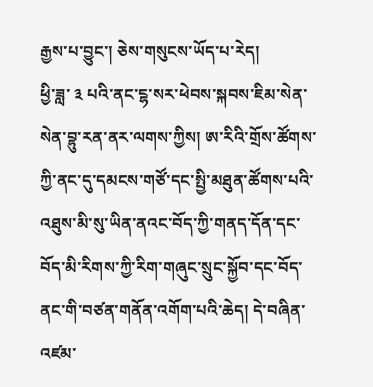རྒྱས་པ་བྱུང་། ཅེས་གསུངས་ཡོད་པ་རེད།
ཕྱི་ཟླ་ ༣ པའི་ནང་ངྷ་སར་ཕེབས་སྐབས་ཇིམ་སེན་སེན་བྷུ་རན་ནར་ལགས་ཀྱིས། ཨ་རིའི་གྲོས་ཚོགས་ཀྱི་ནང་དུ་དམངས་གཙོ་དང་སྤྱི་མཐུན་ཚོགས་པའི་འཐུས་མི་སུ་ཡིན་ནའང་བོད་ཀྱི་གནད་དོན་དང་བོད་མི་རིགས་ཀྱི་རིག་གཞུང་སྲུང་སྐྱོབ་དང་བོད་ནང་གི་བཙན་གནོན་འགོག་པའི་ཆེད། དེ་བཞིན་འཛམ་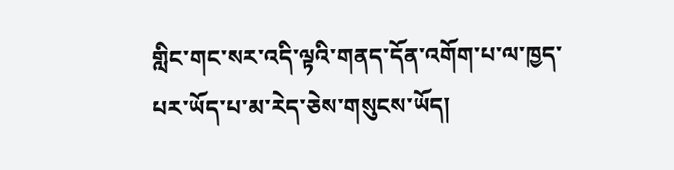གླིང་གང་སར་འདི་ལྟའི་གནད་དོན་འགོག་པ་ལ་ཁྱད་པར་ཡོད་པ་མ་རེད་ཅེས་གསུངས་ཡོད།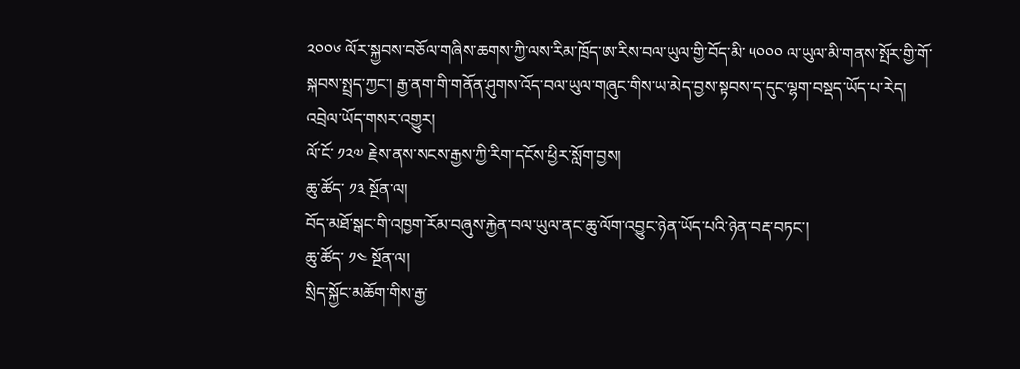༢༠༠༦ ལོར་སྐྱབས་བཅོལ་གཞིས་ཆགས་ཀྱི་ལས་རིམ་ཁྲོད་ཨ་རིས་བལ་ཡུལ་གྱི་བོད་མི་ ༥༠༠༠ ལ་ཡུལ་མི་གནས་སྤོར་གྱི་གོ་སྐབས་སྤྲད་ཀྱང་། རྒྱ་ནག་གི་གནོན་ཤུགས་འོད་བལ་ཡུལ་གཞུང་གིས་ཡ་མེད་བྱས་སྟབས་ད་དུང་ལྷག་བསྡད་ཡོད་པ་རེད།
འབྲེལ་ཡོད་གསར་འགྱུར།
ལོ་ངོ་ ༡༢༧ རྗེས་ནས་སངས་རྒྱས་ཀྱི་རིག་དངོས་ཕྱིར་སློག་བྱས།
ཆུ་ཚོད་ ༡༣ སྔོན་ལ།
བོད་མཐོ་སྒང་གི་འཁྱག་རོམ་བཞུས་རྐྱེན་བལ་ཡུལ་ནང་ཆུ་ལོག་འབྱུང་ཉེན་ཡོད་པའི་ཉེན་བརྡ་བཏང་།
ཆུ་ཚོད་ ༡༤ སྔོན་ལ།
སྲིད་སྐྱོང་མཆོག་གིས་རྒྱ་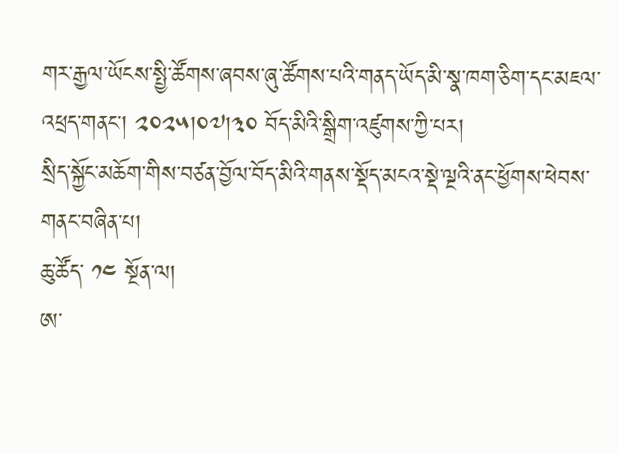གར་རྒྱལ་ཡོངས་སྤྱི་ཚོགས་ཞབས་ཞུ་ཚོགས་པའི་གནད་ཡོད་མི་སྣ་ཁག་ཅིག་དང་མཇལ་འཕྲད་གནང་། ༢༠༢༥།༠༧།༣༠ བོད་མིའི་སྒྲིག་འཛུགས་ཀྱི་པར།
སྲིད་སྐྱོང་མཆོག་གིས་བཙན་བྱོལ་བོད་མིའི་གནས་སྡོད་མངའ་སྡེ་ལྔའི་ནང་ཕྱོགས་ཕེབས་གནང་བཞིན་པ།
ཆུ་ཚོད་ ༡༤ སྔོན་ལ།
ཨ་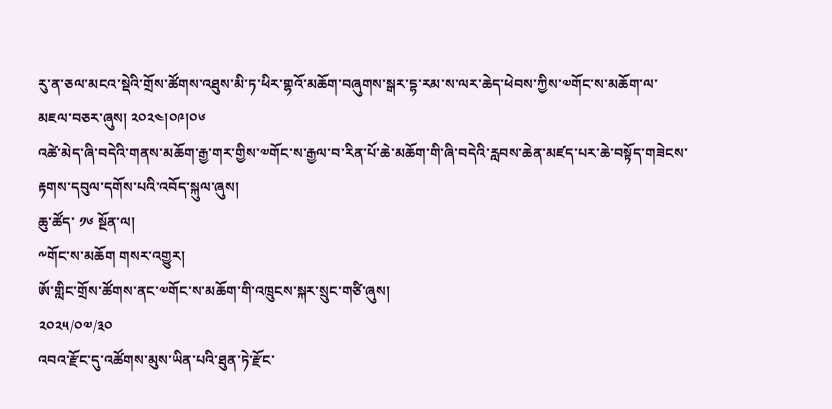རུ་ན་ཅལ་མངའ་སྡེའི་གྲོས་ཚོགས་འཐུས་མི་ཏ་ཕིར་གྷའོ་མཆོག་བཞུགས་སྒར་དྷ་རམ་ས་ལར་ཆེད་ཕེབས་ཀྱིས་༧གོང་ས་མཆོག་ལ་མཇལ་བཅར་ཞུས། ༢༠༢༤།༠༩།༠༦
འཚེ་མེད་ཞི་བདེའི་གནས་མཆོག་རྒྱ་གར་གྱིས་༧གོང་ས་རྒྱལ་བ་རིན་པོ་ཆེ་མཆོག་གི་ཞི་བདེའི་རླབས་ཆེན་མཛད་པར་ཆེ་བསྟོད་གཟེངས་རྟགས་དབུལ་དགོས་པའི་འབོད་སྐུལ་ཞུས།
ཆུ་ཚོད་ ༡༦ སྔོན་ལ།
༸གོང་ས་མཆོག གསར་འགྱུར།
ཨོ་གླིང་གྲོས་ཚོགས་ནང་༧གོང་ས་མཆོག་གི་འཁྲུངས་སྐར་སྲུང་གཙི་ཞུས།
༢༠༢༥/༠༧/༣༠
འབའ་རྫོང་དུ་འཚོགས་མུས་ཡིན་པའི་ཐུན་ཏེ་རྫོང་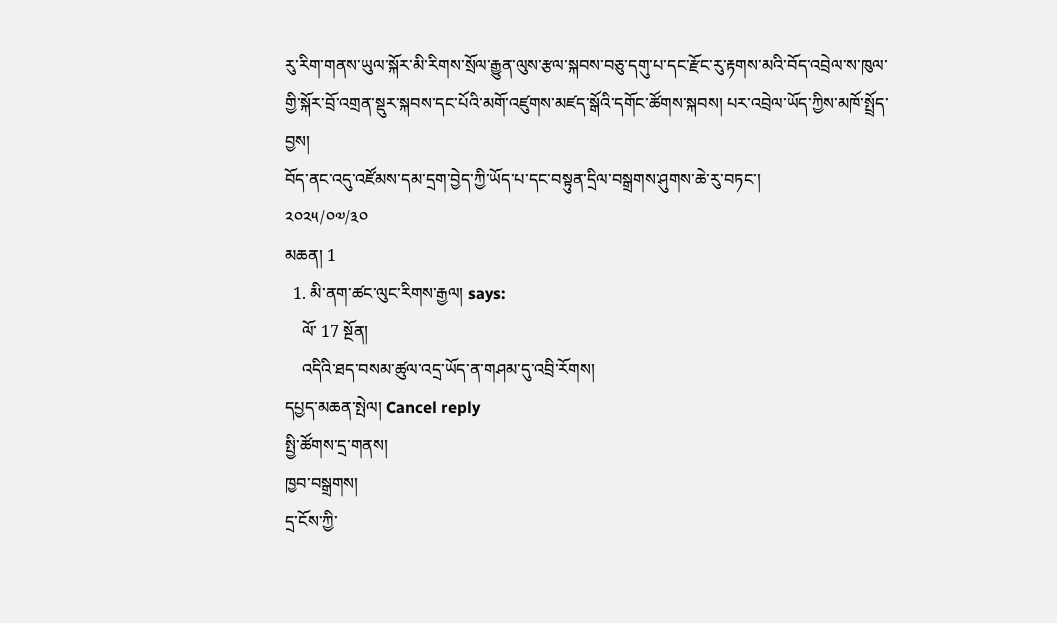རུ་རིག་གནས་ཡུལ་སྐོར་མི་རིགས་སྲོལ་རྒྱུན་ལུས་རྩལ་སྐབས་བཅུ་དགུ་པ་དང་རྫོང་རུ་རྟགས་མའི་བོད་འབྲེལ་ས་ཁུལ་གྱི་སྐོར་བྲོ་འགྲན་སྡུར་སྐབས་དང་པོའི་མགོ་འཛུགས་མཛད་སྒོའི་དགོང་ཚོགས་སྐབས། པར་འབྲེལ་ཡོད་ཀྱིས་མཁོ་སྤྲོད་བྱས།
བོད་ནང་འདུ་འཛོམས་དམ་དྲག་བྱེད་ཀྱི་ཡོད་པ་དང་བསྟུན་དྲིལ་བསྒྲགས་ཤུགས་ཆེ་རུ་བཏང་།
༢༠༢༥/༠༧/༣༠
མཆན། 1
  1. མི་ནག་ཚང་ལུང་རིགས་རྒྱལ། says:
    ལོ་ 17 སྔོན།
    འདིའི་ཐད་བསམ་ཚུལ་འདྲ་ཡོད་ན་གཤམ་དུ་འབྲི་རོགས།
དཔྱད་མཆན་སྤེལ། Cancel reply
སྤྱི་ཚོགས་དྲ་གནས།
ཁྱབ་བསྒྲགས།
དྲ་ངོས་ཀྱི་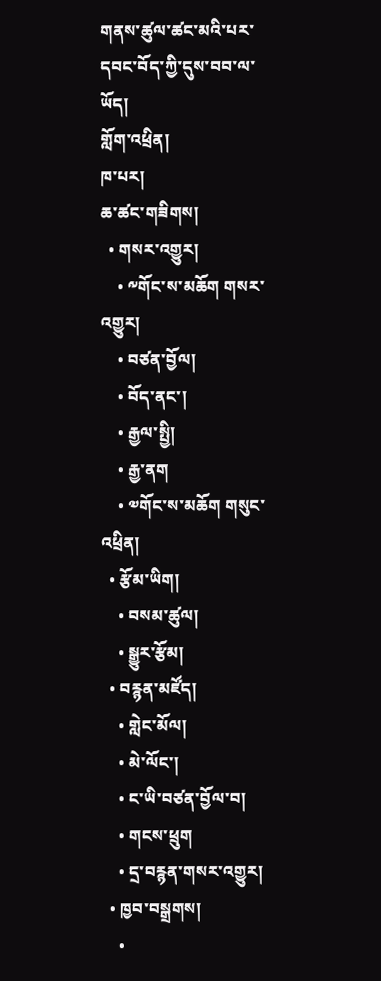གནས་ཚུལ་ཚང་མའི་པར་དབང་བོད་ཀྱི་དུས་བབ་ལ་ཡོད།
གློག་འཕྲིན།
ཁ་པར།
ཆ་ཚང་གཟིགས།
  • གསར་འགྱུར།
    • ༸གོང་ས་མཆོག གསར་འགྱུར།
    • བཙན་བྱོལ།
    • བོད་ནང་།
    • རྒྱལ་སྤྱི།
    • རྒྱ་ནག
    • ༧གོང་ས་མཆོག གསུང་འཕྲིན།
  • རྩོམ་ཡིག།
    • བསམ་ཚུལ།
    • སྒྱུར་རྩོམ།
  • བརྙན་མཛོད།
    • གླེང་མོལ།
    • མེ་ལོང་།
    • ང་ཡི་བཙན་བྱོལ་བ།
    • གངས་ཕྲུག
    • དྲ་བརྙན་གསར་འགྱུར།
  • ཁྱབ་བསྒྲགས།
    •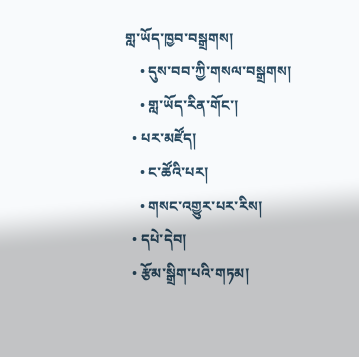གླ་ཡོད་ཁྱབ་བསྒྲགས།
    • དུས་བབ་ཀྱི་གསལ་བསྒྲགས།
    • གླ་ཡོད་རིན་གོང་།
  • པར་མཛོད།
    • ང་ཚོའི་པར།
    • གསང་འགྱུར་པར་རིས།
  • དཔེ་དེབ།
  • རྩོམ་སྒྲིག་པའི་གཏམ།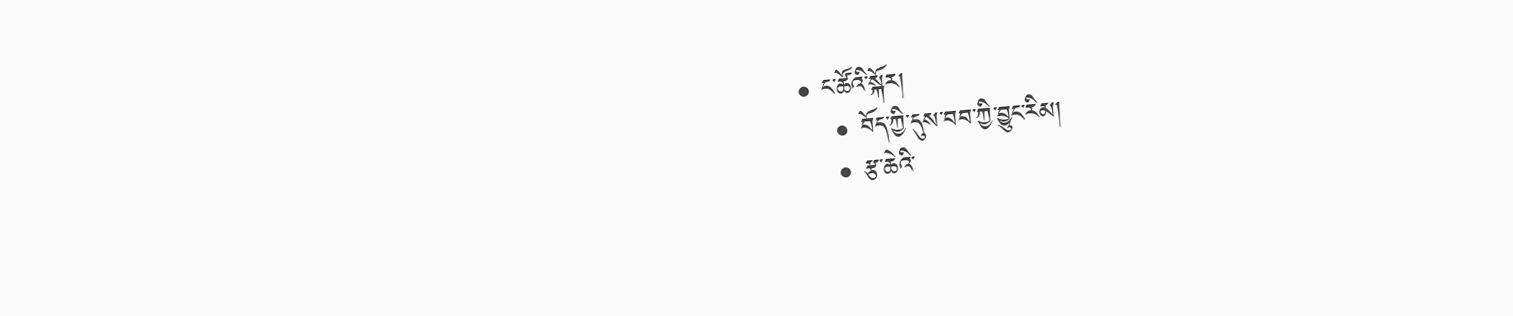• ང་ཚོའི་སྐོར།
    • བོད་ཀྱི་དུས་བབ་ཀྱི་བྱུང་རིམ།
    • རྩ་ཆེའི་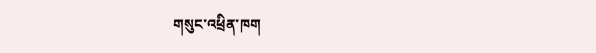གསུང་འཕྲིན་ཁག